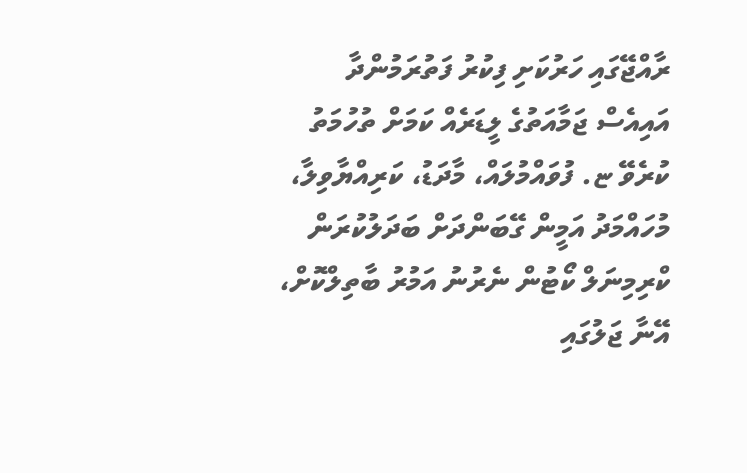ރާއްޖޭގައި ހަރުކަށި ފިކުރު ފަތުރަމުންދާ އައިއެސް ޖަމާއަތުގެ ލީޑަރެއް ކަމަށް ތުހުމަތު ކުރެވޭ ޏ. ފުވައްމުލައް، މާދަޑު، ކަރިއްޔާވިލާ، މުހައްމަދު އަމީން ގޭބަންދަށް ބަދަލުކުރަން ކްރިމިނަލް ކޯޓުން ނެރުނު އަމުރު ބާތިލްކޮށް، އޭނާ ޖަލުގައި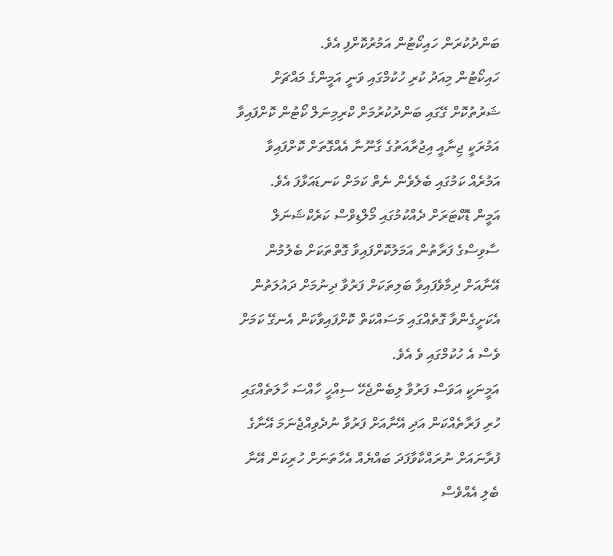ބަންދުކުރަން ހައިކޯޓުން އަމުރުކޮށްފި އެވެ.
ހައިކޯޓުން މިއަދު ކުރި ހުކުމްގައި ވަނީ އަމީންގެ މައްޗަށް ޝަރުތުކޮށް ގޭގައި ބަންދުކުރުމަށް ކްރިމިނަލް ކޯޓުން ކޮށްފައިވާ އަމުރަކީ ޖިނާއީ އިޖުރާއަތުގެ ގާނޫނާ އެއްގޮތަށް ކޮށްފައިވާ އަމުރެއް ކަމުގައި ބެލެވެން ނެތް ކަމަށް ކަނޑައަޅާފަ އެވެ.
އަމީން ޑޮކްޓަރަށް ދެއްކުމުގައި މޯލްޑިވްސް ކަރެކްޝަނަލް ސާވިސްގެ ފަރާތުން އަމަލުކޮށްފައިވާ ގޮތްތަކަށް ބެލުމުން އޭނާއަށް ދިމާވެފައިވާ ބަލިތަކަށް ފަރުވާ ދިނުމަށް ދައުލަތުން އެކަށީގެންވާ ގޮތެއްގައި މަސައްކަތް ކޮށްފައިވާކަން އެނގޭ ކަމަށް ވެސް އެ ހުކުމްގައި ވެ އެވެ.
އަމީނަކީ އަވަސް ފަރުވާ ލިބެންޖެހޭ ސިއްހީ ހާއްސަ ހާލަތެއްގައި ހުރި ފަރާތެއްކަން އަދި އޭނާއަށް ފަރުވާ ނުދެވިއްޖެނަމަ އޭނާގެ ފުރާނައަށް ނުރައްކާވާފަދަ ބައްޔެއް އެހާތަނަށް ހުރިކަން އޭނާ ބެލި އެއްވެސް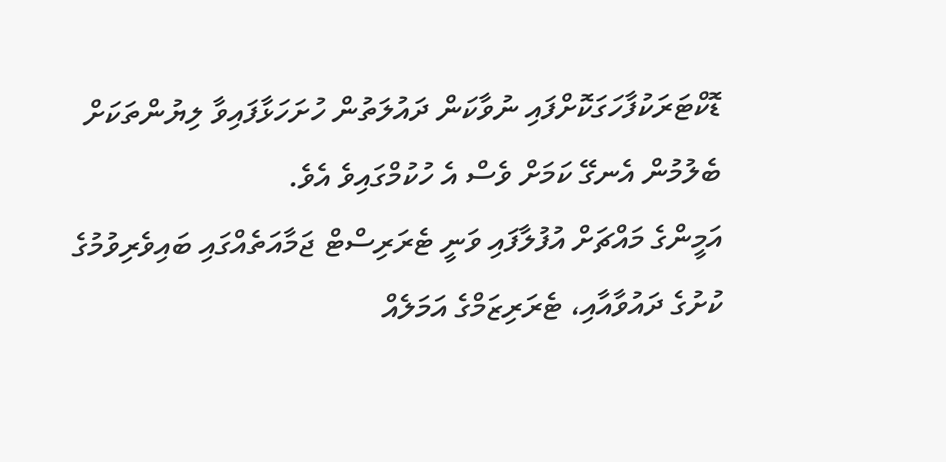ޑޮކްޓަރަކުފާހަގަކޮށްފައި ނުވާކަން ދައުލަތުން ހުށަހަޅާފައިވާ ލިޔުންތަކަށް ބެލުމުން އެނގޭ ކަމަށް ވެސް އެ ހުކުމްގައިވެ އެވެ.
އަމީންގެ މައްޗަށް އުފުލާފައި ވަނީ ޓެރަރިސްޓް ޖަމާއަތެއްގައި ބައިވެރިވުމުގެ ކުށުގެ ދައުވާއާއި، ޓެރަރިޒަމްގެ އަމަލެއް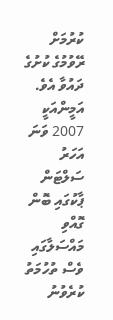ކުރުމަށް ރޭވުމުގެ ކުށުގެ ދައުވާ އެވެ.
އަމީންއަކީ 2007 ވަނަ އަހަރު ސަލްޓަން ޕާކުގައި ބޮން ގޮއްވި މައްސަލާގައި ވެސް ތުހުމަތު ކުރެވުނު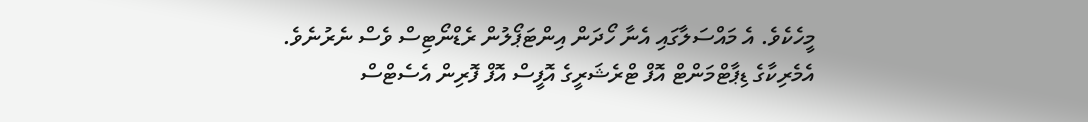މީހެކެވެ. އެ މައްސަލާގައި އެނާ ހޯދަން އިންޓަޕޯލުން ރެޑްނޯޓިސް ވެސް ނެރުނެވެ.
އެމެރިކާގެ ޑިޕާޓްމަންޓް އޮފް ޓްރެޝަރީގެ އޮފީސް އޮފް ފޮރިން އެސެޓްސް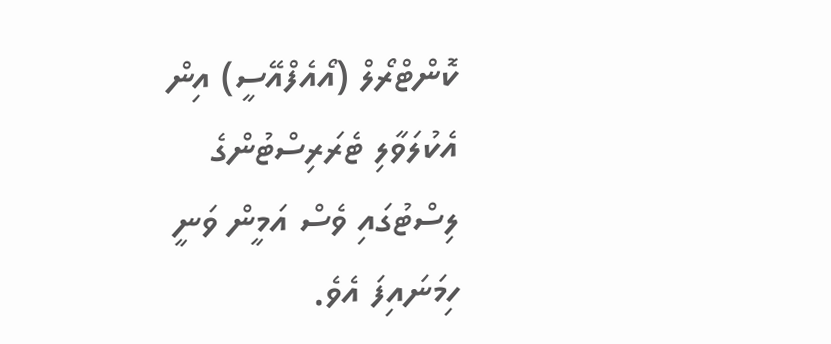ކޮންޓްރޯލް (އޯއެފްއޭސީ) އިން އެކުލަވާލި ޓެރަރިސްޓުންގެ ލިސްޓުގައި ވެސް އަމީން ވަނީ ހިމަނައިފަ އެވެ.